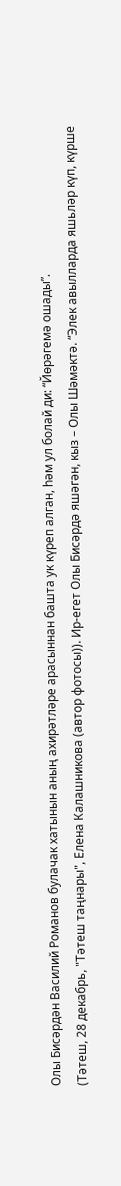Олы Бисәрдән Василий Романов булачак хатынын аның ахирәтләре арасыннан башта ук күреп алган, һәм ул болай ди: “Йөрәгемә ошады”.
(Тәтеш, 28 декабрь, "Тәтеш таңнары", Елена Калашникова (автор фотосы)). Ир-егет Олы Бисәрдә яшәгән, кыз – Олы Шәмәктә. “Элек авылларда яшьләр күп, күрше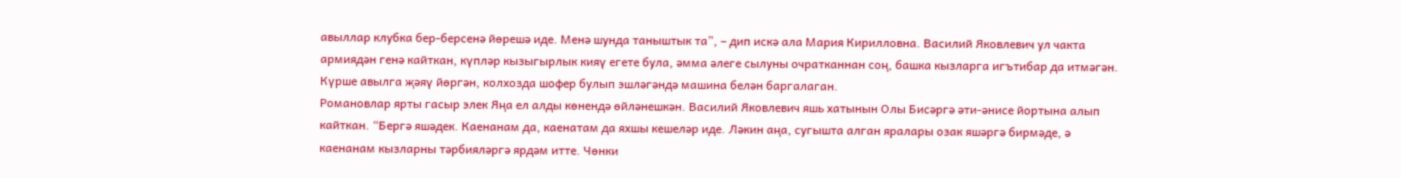авыллар клубка бер-берсенә йөрешә иде. Менә шунда таныштык та”, – дип искә ала Мария Кирилловна. Василий Яковлевич ул чакта армиядән генә кайткан, күпләр кызыгырлык кияү егете була, әмма әлеге сылуны очратканнан соң, башка кызларга игътибар да итмәгән. Күрше авылга җәяү йөргән, колхозда шофер булып эшләгәндә машина белән баргалаган.
Романовлар ярты гасыр элек Яңа ел алды көнендә өйләнешкән. Василий Яковлевич яшь хатынын Олы Бисәргә әти-әнисе йортына алып кайткан. “Бергә яшәдек. Каенанам да, каенатам да яхшы кешеләр иде. Ләкин аңа, сугышта алган яралары озак яшәргә бирмәде, ә каенанам кызларны тәрбияләргә ярдәм итте. Чөнки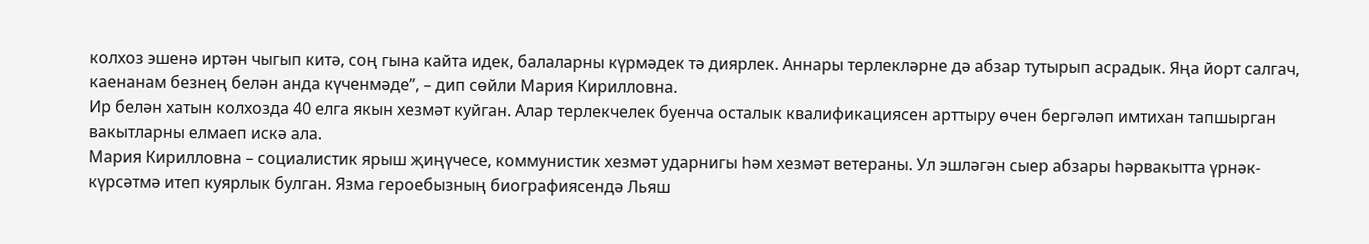колхоз эшенә иртән чыгып китә, соң гына кайта идек, балаларны күрмәдек тә диярлек. Аннары терлекләрне дә абзар тутырып асрадык. Яңа йорт салгач, каенанам безнең белән анда күченмәде”, – дип сөйли Мария Кирилловна.
Ир белән хатын колхозда 40 елга якын хезмәт куйган. Алар терлекчелек буенча осталык квалификациясен арттыру өчен бергәләп имтихан тапшырган вакытларны елмаеп искә ала.
Мария Кирилловна – социалистик ярыш җиңүчесе, коммунистик хезмәт ударнигы һәм хезмәт ветераны. Ул эшләгән сыер абзары һәрвакытта үрнәк-күрсәтмә итеп куярлык булган. Язма героебызның биографиясендә Льяш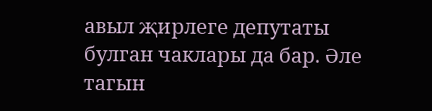авыл җирлеге депутаты булган чаклары да бар. Әле тагын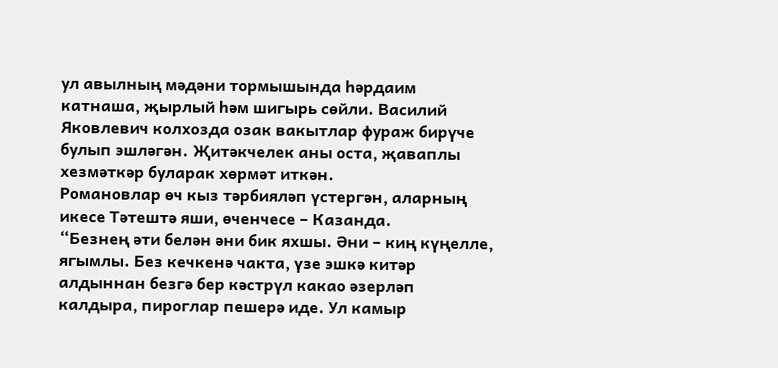ул авылның мәдәни тормышында һәрдаим катнаша, җырлый һәм шигырь сөйли. Василий Яковлевич колхозда озак вакытлар фураж бирүче булып эшләгән. Җитәкчелек аны оста, җаваплы хезмәткәр буларак хөрмәт иткән.
Романовлар өч кыз тәрбияләп үстергән, аларның икесе Тәтештә яши, өченчесе – Казанда.
“Безнең әти белән әни бик яхшы. Әни – киң күңелле, ягымлы. Без кечкенә чакта, үзе эшкә китәр алдыннан безгә бер кәстрүл какао әзерләп калдыра, пироглар пешерә иде. Ул камыр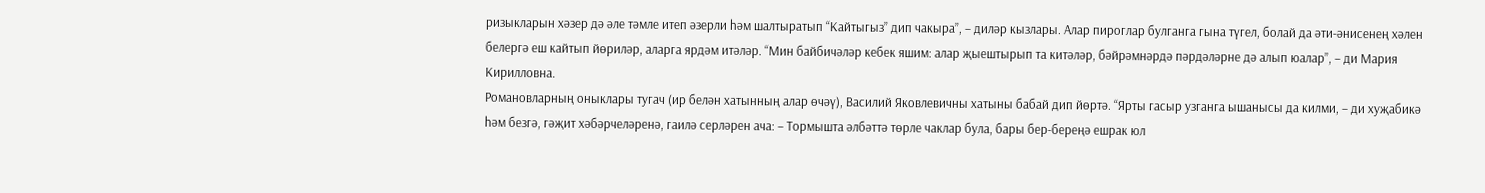ризыкларын хәзер дә әле тәмле итеп әзерли һәм шалтыратып “Кайтыгыз” дип чакыра”, – диләр кызлары. Алар пироглар булганга гына түгел, болай да әти-әнисенең хәлен белергә еш кайтып йөриләр, аларга ярдәм итәләр. “Мин байбичәләр кебек яшим: алар җыештырып та китәләр, бәйрәмнәрдә пәрдәләрне дә алып юалар”, – ди Мария Кирилловна.
Романовларның оныклары тугач (ир белән хатынның алар өчәү), Василий Яковлевичны хатыны бабай дип йөртә. “Ярты гасыр узганга ышанысы да килми, – ди хуҗабикә һәм безгә, гәҗит хәбәрчеләренә, гаилә серләрен ача: – Тормышта әлбәттә төрле чаклар була, бары бер-береңә ешрак юл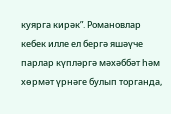куярга кирәк”. Романовлар кебек илле ел бергә яшәүче парлар күпләргә мәхәббәт һәм хөрмәт үрнәге булып торганда,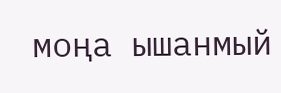моңа ышанмый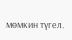мөмкин түгел.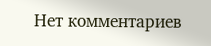Нет комментариев